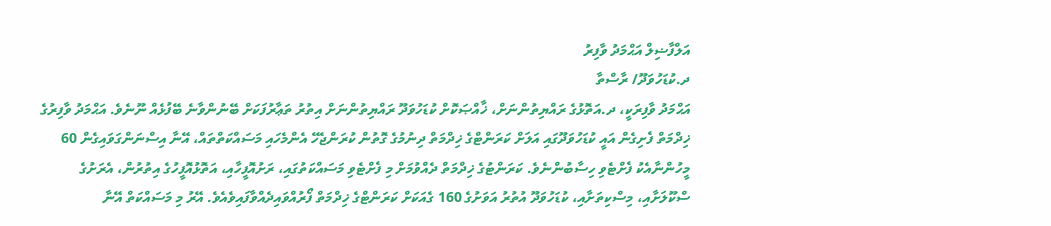އަލްފާޟިލް އަޙްމަދު ވާފިރު
ދ.ކުޑަހުވަދޫ/ ރާސްތާ
އަޙްމަދު ވާފިރަކީ، ދ.އަތޮޅުގެ ރައްޔިތުންނަށް، ޚާއްޞަކޮށް ކުޑަހުވަދޫ ރައްޔިތުންނަށް އިތުރު ތަޢާރުފަކަށް ބޭނުންވާނެ ބޭފުޅެއް ނޫނެވެ. އަޙްމަދު ވާފިރުގެ ޚިދްމަތް ފެށިގެން އައީ ކުޑަހުވަދޫގައި އަލަށް ކަރަންޓްގެ ޚިދްމަތް ދިނުމުގެ ގޮތުން ކުރަންޖެހޭ އެންމެހައި މަސައްކަތްތައް، އޭނާ އިސްނަންގަވައިގެން 60 މީހުންނާއެކު ފެށްޓެވި ހިސާބުންނެވެ. ކަރަންޓުގެ ޚިދްމަތް ދެއްވުމަށް މި ފެށްޓެވި މަސައްކަތުގައި، ރަށުއޮފީހާއި، އަތޮޅުއޮފީހުގެ އިތުރުން، އެރަށުގެ ސްކޫލަށާއި، މިސްކިތަށާއި، ކުޑަހުވަދޫ އުތުރު އަވަށުގެ 160 ގެއަކަށް ކަރަންޓްގެ ޚިދްމަތް ފޯރުއްވައިދެއްވާފައިވެއެވެ. އޭރު މި މަސައްކަތް އޭނާ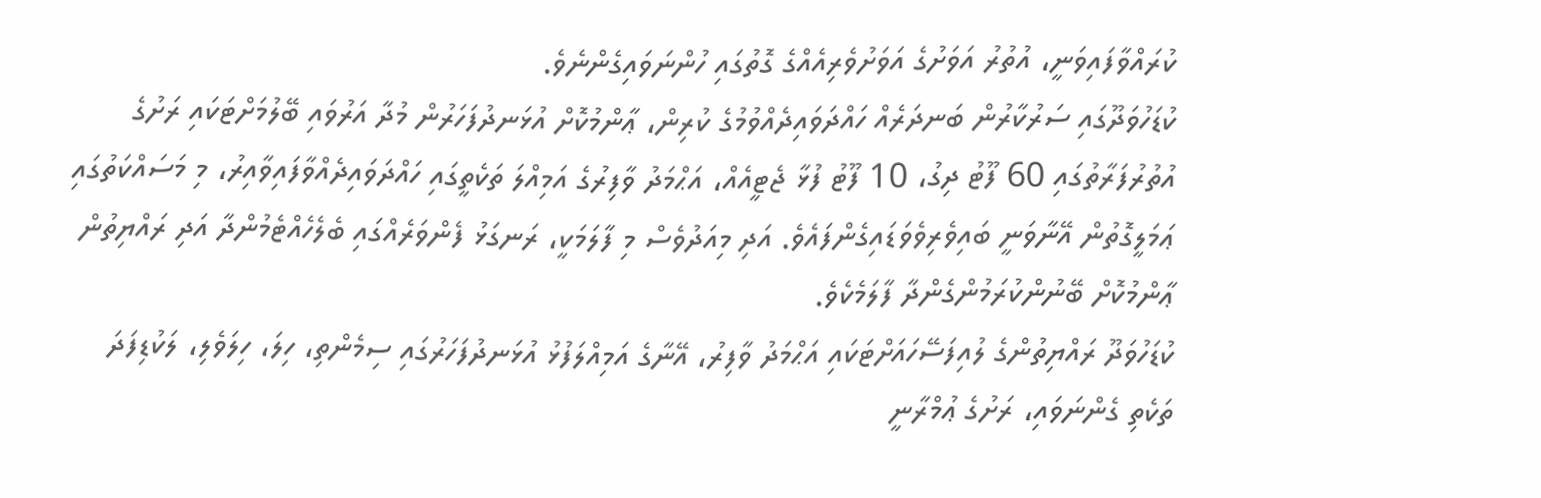ކުރައްވާފައިވަނީ، އުތުރު އަވަށުގެ އަވަށުވެރިއެއްގެ ގޮތުގައި ހުންނަވައިގެންނެވެ.
ކުޑަހުވަދޫގައި ސަރުކާރުން ބަނދަރެއް ހައްދަވައިދެއްވުމުގެ ކުރިން، ޢާންމުކޮށް އުޅަނދުފަހަރުން މުދާ އަރުވައި ބޭލުމަށްޓަކައި ރަށުގެ އުތުރުފަރާތުގައި 60 ފޫޓު ދިގު، 10 ފޫޓު ފުޅާ ޖެޓީއެއް، އަޙްމަދު ވާފިރުގެ އަމިއްލަ ތަކެތީގައި ހައްދަވައިދެއްވާފައިވާއިރު، މި މަސައްކަތުގައި ޢަމަލީގޮތުން އޭނާވަނީ ބައިވެރިވެވަޑައިގެންފައެވެ. އަދި މިއަދުވެސް މި ފާލަމަކީ، ރަނގަޅު ފެންވަރެއްގައި ބެލެހެއްޓެމުންދާ އަދި ރައްޔިތުން ޢާންމުކޮށް ބޭނުންކުރަމުންގެންދާ ފާލަމެކެވެ.
ކުޑަހުވަދޫ ރައްޔިތުންގެ ލުއިފަސޭހައަށްޓަކައި އަޙްމަދު ވާފިރު، އޭނާގެ އަމިއްލަފުޅު އުޅަނދުފަހަރުގައި ސިމެންތި، ހިލަ، ހިލަވެލި، ލަކުޑިފަދަ ތަކެތި ގެންނަވައި، ރަށުގެ ޢުމްރާނީ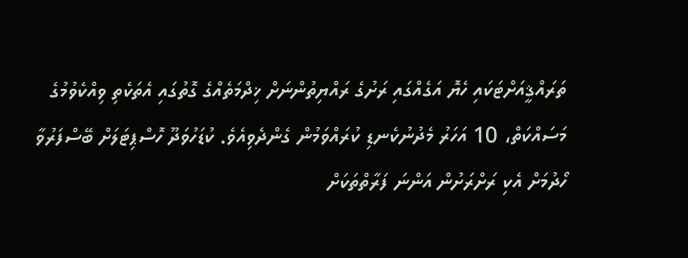ތަރައްޤީއަށްޓަކައި ހެޔޮ އަގެއްގައި ރަށުގެ ރައްޔިތުންނަށް ޚިދްމަތެއްގެ ގޮތުގައި އެތަކެތި ވިއްކެވުމުގެ މަސައްކަތް، 10 އަހަރު މެދުނުކެނޑި ކުރައްވަމުން ގެންދެވިއެވެ. ކުޑަހުވަދޫ ހޮސްޕިޓަލަށް ބޭސްފަރުވާ ހޯދުމަށް އެކި ރަށްރަށުން އަންނަ ފަރާތްތަކަށް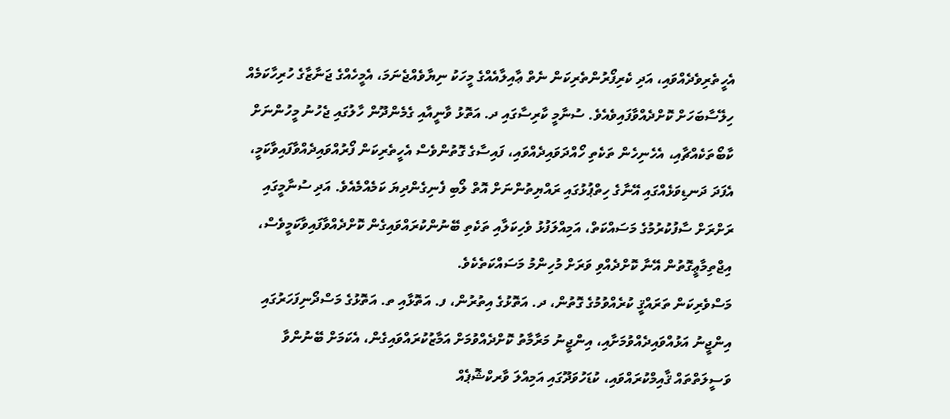އެހީތެރިވެދެއްވައި، އަދި ކެރިފޯރުންތެރިކަން ނެތް ޢާއިލާއެއްގެ މީހަކު ނިޔާވެއްޖެނަމަ، އެމީހެއްގެ ޖަނާޒާގެ ހުރިހާކަމެއް ހިލޭސާބަހަށް ކޮށްދެއްވާފައިވެއެވެ. ސުނާމީ ކާރިސާގައި ދ. އަތޮޅު ވާނީއާއި ގެމެންދޫން ހާލުގައި ޖެހުނު މީހުންނަށް ކާބޯތަކެއްޗާއި، އެހެނިހެން ތަކެތި ހޯއްދަވައިދެއްވައި، ފައިސާގެ ގޮތުންވެސް އެހީތެރިކަން ފޯރުއްވައިދެއްވާފައިވާކަމީ، އެފަދަ ދަނޑިވަޅެއްގައި އޭނާގެ ހިތްޕުޅުގައި ރައްޔިތުންނަށް އޮތް ލޯބި ފެނިގެންދިޔަ ކަމެއްމެއެވެ. އަދި ސުނާމީގައި ރަށްރަށް ސާފުކުރުމުގެ މަސައްކަތް، އަމިއްލަފުޅު ވެހިކަލާއި ތަކެތި ބޭނުންކުރައްވައިގެން ކޮށްދެއްވާފައިވާކަމީވެސް، އިޖްތިމާޢީގޮތުން އޭނާ ކޮށްދެއްވި ވަރަށް މުހިންމު މަސައްކަތެކެވެ.
މަސްވެރިކަން ތަރައްޤީ ކުރެއްވުމުގެ ގޮތުން، ދ. އަތޮޅުގެ އިތުރުން، ފ. އަތޮޅާއި ތ. އަތޮޅުގެ މަސްދޯނިފަހަރުގައި އިންޖީނު އަޅުއްވައިދެއްވުމަށާއި، އިންޖީނު މަރާމާތު ކޮށްދެއްވުމަށް އަމާޒުކުރައްވައިގެން، އެކަމަށް ބޭނުންވާ ވަސީލަތްތައް ޤާއިމްކުރައްވައި، ކުޑަހުވަދޫގައި އަމިއްލަ ވާރކްޝޮޕެއް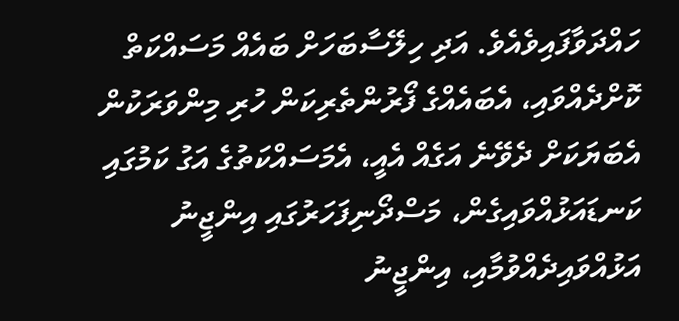ހައްދަވާފައިވެއެވެ. އަދި ހިލޭސާބަހަށް ބައެއް މަސައްކަތް ކޮށްދެއްވައި، އެބައެއްގެ ފޯރުންތެރިކަން ހުރި މިންވަރަކުން އެބަޔަކަށް ދެވޭނެ އަގެއް އެއީ، އެމަސައްކަތުގެ އަގު ކަމުގައި ކަނޑައަޅުއްވައިގެން، މަސްދޯނިފަހަރުގައި އިންޖީނު އަޅުއްވައިދެއްވުމާއި، އިންޖީނު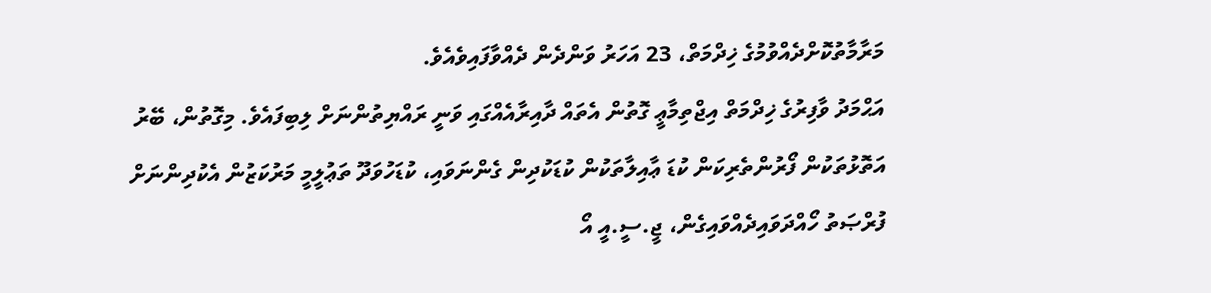މަރާމާތުކޮށްދެއްވުމުގެ ޚިދްމަތް، 23 އަހަރު ވަންދެން ދެއްވާފައިވެއެވެ.
އަޙްމަދު ވާފިރުގެ ޚިދްމަތް އިޖްތިމާޢީ ގޮތުން އެތައް ދާއިރާއެއްގައި ވަނީ ރައްޔިތުންނަށް ލިބިފައެވެ. މިގޮތުން، ބޭރު އަތޮޅުތަކުން ފޯރުންތެރިކަން ކުޑަ ޢާއިލާތަކުން ކުޑަކުދިން ގެންނަވައި، ކުޑަހުވަދޫ ތަޢުލީމީ މަރުކަޒުން އެކުދިންނަށް ފުރްޞަތު ހޯއްދަވައިދެއްވައިގެން، ޖީ.ސީ.އީ އޯ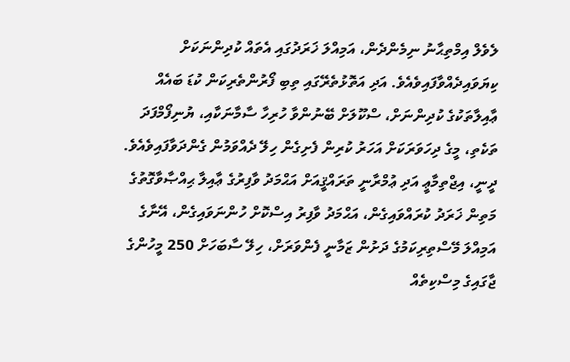ލެވެލް އިމްތިޙާނު ނިމެންދެން، އަމިއްލަ ޚަރަދުގައި އެތައް ކުދިންނަކަށް ކިޔަވައިދެއްވާފައިވެއެވެ. އަދި އަތޮޅުތެރޭގައި ތިބި ފޯރުންތެރިކަން ކުޑަ ބައެއް ޢާއިލާތަކުގެ ކުދިންނަށް، ސްކޫލަށް ބޭނުންވާ ހުރިހާ ސާމާނަކާއި، ޔުނިފޯމްފަދަ ތަކެތި، މީގެ ދިހަވަރަކަށް އަހަރު ކުރިން ފެށިގެން ހިލޭ ދެއްވަމުން ގެންދަވާފައިވެއެވެ. ދީނީ، އިޖްތިމާޢީ އަދި ޢުމްރާނީ ތަރައްޤީއަށް އަޙްމަދު ވާފިރުގެ ޢާއިލާ ޙިއްޞާވާގޮތުގެ މަތިން ޚަރަދު ކުރައްވައިގެން، އަޙްމަދު ވާފިރު އިސްކޮށް ހުންނަވައިގެން، އޭނާގެ އަމިއްލަ މޭސްތިރިކަމުގެ ދަށުން ޒަމާނީ ފެންވަރަށް، ހިލޭ ސާބަހަށް 250 މީހުންގެ ޖާގައިގެ މިސްކިތެއް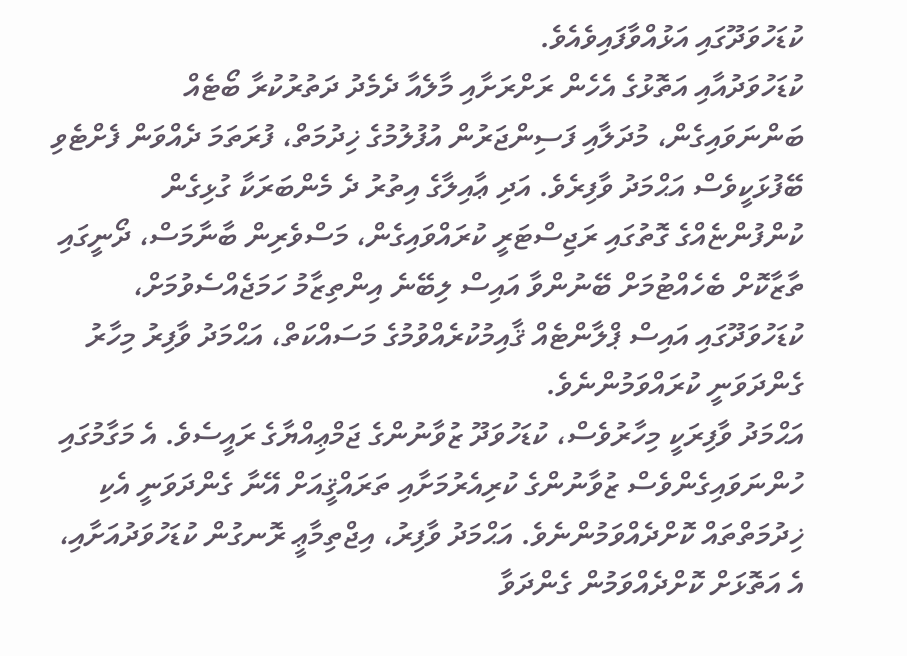ކުޑަހުވަދޫގައި އަޅުއްވާފައިވެއެވެ.
ކުޑަހުވަދުއާއި އަތޮޅުގެ އެހެން ރަށްރަށާއި މާލެއާ ދެމެދު ދަތުރުކުރާ ބޯޓެއް ބަންނަވައިގެން، މުދަލާއި ފަސިންޖަރުން އުފުލުމުގެ ޚިދުމަތް، ފުރަތަމަ ދެއްވަން ފެށްޓެވި ބޭފުޅަކީވެސް އަޙްމަދު ވާފިރެވެ. އަދި ޢާއިލާގެ އިތުރު ދެ މެންބަރަކާ ގުޅިގެން ކުންފުންޏެއްގެ ގޮތުގައި ރަޖިސްޓަރީ ކުރައްވައިގެން، މަސްވެރިން ބާނާމަސް، ދޯނީގައި ތާޒާކޮށް ބެހެއްޓުމަށް ބޭނުންވާ އައިސް ލިބޭނެ އިންތިޒާމު ހަމަޖެއްސެވުމަށް، ކުޑަހުވަދޫގައި އައިސް ޕްލާންޓެއް ޤާއިމުކުރެއްވުމުގެ މަސައްކަތް، އަޙްމަދު ވާފިރު މިހާރު ގެންދަވަނީ ކުރައްވަމުންނެވެ.
އަޙްމަދު ވާފިރަކީ މިހާރުވެސް، ކުޑަހުވަދޫ ޒުވާނުންގެ ޖަމްޢިއްޔާގެ ރައީސެވެ. އެ މަގާމުގައި ހުންނަވައިގެންވެސް ޒުވާނުންގެ ކުރިއެރުމަށާއި ތަރައްޤީއަށް އޭނާ ގެންދަވަނީ އެކި ޚިދުމަތްތައް ކޮށްދެއްވަމުންނެވެ. އަޙްމަދު ވާފިރު، އިޖްތިމާޢީ ރޮނގުން ކުޑަހުވަދުއަށާއި، އެ އަތޮޅަށް ކޮށްދެއްވަމުން ގެންދަވާ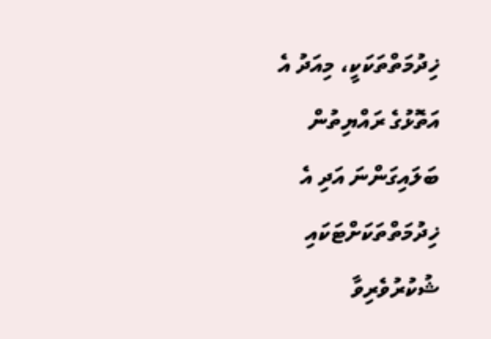ޚިދުމަތްތަކަކީ، މިއަދު އެ އަތޮޅުގެ ރައްޔިތުން ބަލައިގަންނަ އަދި އެ ޚިދުމަތްތަކަށްޓަކައި ޝުކުރުވެރިވާ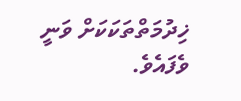ޚިދުމަތްތަކަކަށް ވަނީ ވެފައެވެ.